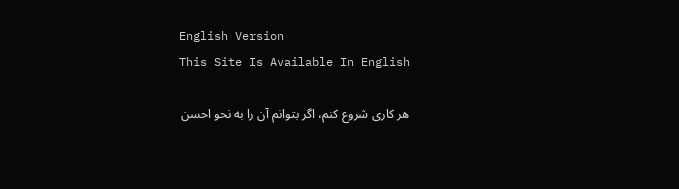English Version
This Site Is Available In English

هر کاری شروع کنم، اگر بتوانم آن را به نحو احسن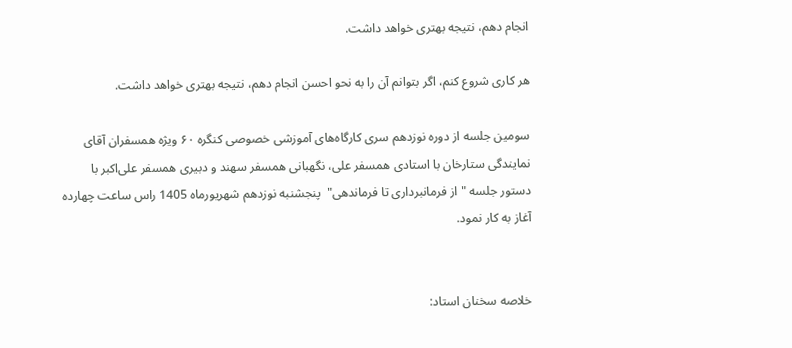انجام دهم، نتیجه بهتری خواهد داشت.

هر کاری شروع کنم، اگر بتوانم آن را به نحو احسن انجام دهم، نتیجه بهتری خواهد داشت.

سومین جلسه از دوره نوزدهم سری کارگاه‌های آموزشی خصوصی کنگره ۶۰ ویژه همسفران آقای نمایندگی ستارخان با استادی همسفر علی، نگهبانی همسفر سهند و دبیری همسفر علی‌اکبر با دستور جلسه "از فرمانبرداری تا فرماندهی"  پنجشنبه نوزدهم شهریورماه 1405 راس ساعت چهارده آغاز به کار نمود.


خلاصه سخنان استاد: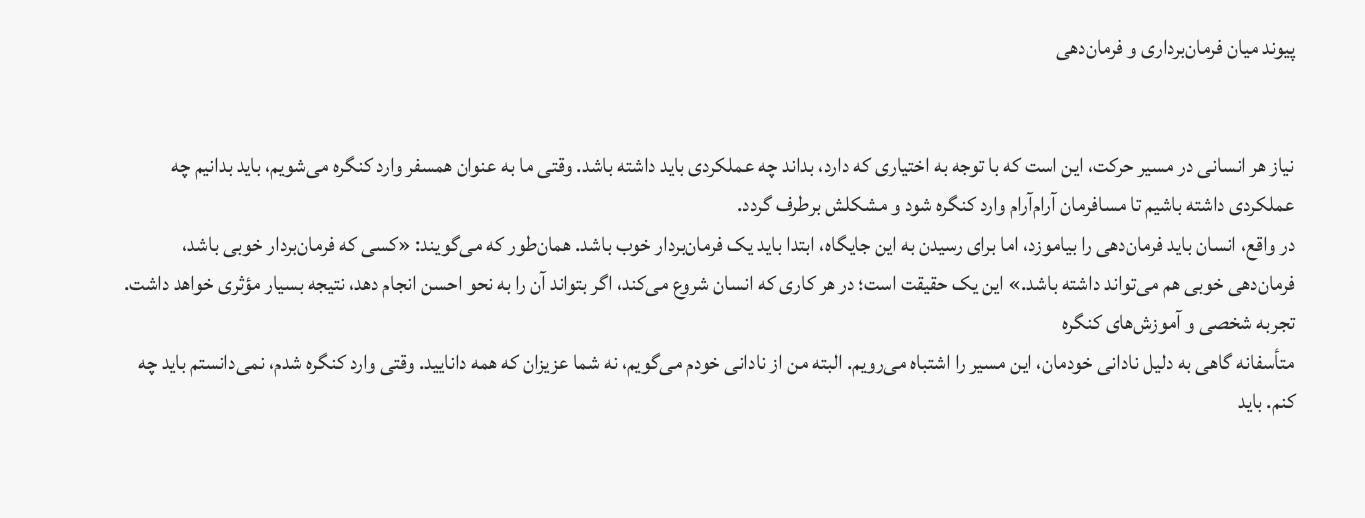پیوند میان فرمان‌برداری و فرمان‌دهی


نیاز هر انسانی در مسیر حرکت، این است که با توجه به اختیاری که دارد، بداند چه عملکردی باید داشته باشد. وقتی ما به عنوان همسفر وارد کنگره می‌شویم، باید بدانیم چه عملکردی داشته باشیم تا مسافرمان آرام‌آرام وارد کنگره شود و مشکلش برطرف گردد.
در واقع، انسان باید فرمان‌دهی را بیاموزد، اما برای رسیدن به این جایگاه، ابتدا باید یک فرمان‌بردار خوب باشد. همان‌طور که می‌گویند: «کسی که فرمان‌بردار خوبی باشد، فرمان‌دهی خوبی هم می‌تواند داشته باشد.» این یک حقیقت است؛ در هر کاری که انسان شروع می‌کند، اگر بتواند آن را به نحو احسن انجام دهد، نتیجه بسیار مؤثری خواهد داشت.
تجربه شخصی و آموزش‌های کنگره
متأسفانه گاهی به دلیل نادانی خودمان، این مسیر را اشتباه می‌رویم. البته من از نادانی خودم می‌گویم، نه شما عزیزان که همه دانایید. وقتی وارد کنگره شدم، نمی‌دانستم باید چه کنم. باید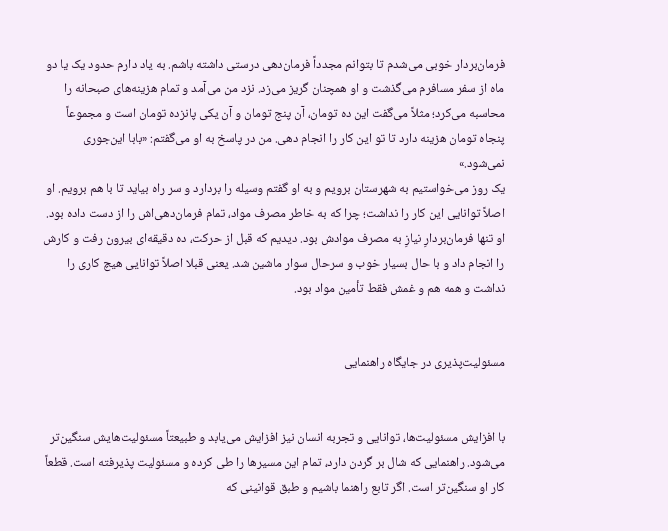فرمان‌بردار خوبی می‌شدم تا بتوانم مجدداً فرمان‌دهی درستی داشته باشم. به یاد دارم حدود یک یا دو ماه از سفر مسافرم می‌گذشت و او همچنان گریز می‌زد. نزد من می‌آمد و تمام هزینه‌های صبحانه را محاسبه می‌کرد؛ مثلاً می‌گفت این ده تومان، آن پنج تومان و آن یکی پانزده تومان است و مجموعاً پنجاه تومان هزینه دارد تا تو این کار را انجام دهی. من در پاسخ به او می‌گفتم: «بابا این‌جوری نمی‌شود.»
یک روز می‌خواستیم به شهرستان برویم و به او گفتم وسیله را بردارد و سر راه بیاید تا با هم برویم. او اصلاً توانایی این کار را نداشت؛ چرا که به خاطر مصرف مواد، تمام فرمان‌دهی‌اش را از دست داده بود. او تنها فرمان‌بردارِ نیازِ به مصرف موادش بود. دیدیم که قبل از حرکت، ده دقیقه‌ای بیرون رفت و کارش را انجام داد و با حال بسیار خوب و سرحال سوار ماشین شد. یعنی قبلا اصلاً توانایی هیچ کاری را نداشت و همه هم‌ و غمش فقط تأمین مواد بود.


مسئولیت‌پذیری در جایگاه راهنمایی


با افزایش مسئولیت‌ها، توانایی و تجربه انسان نیز افزایش می‌یابد و طبیعتاً مسئولیت‌هایش سنگین‌تر می‌شود. راهنمایی که شال بر گردن دارد، تمام این مسیرها را طی کرده و مسئولیت پذیرفته است. قطعاً کار او سنگین‌تر است. اگر تابع راهنما باشیم و طبق قوانینی که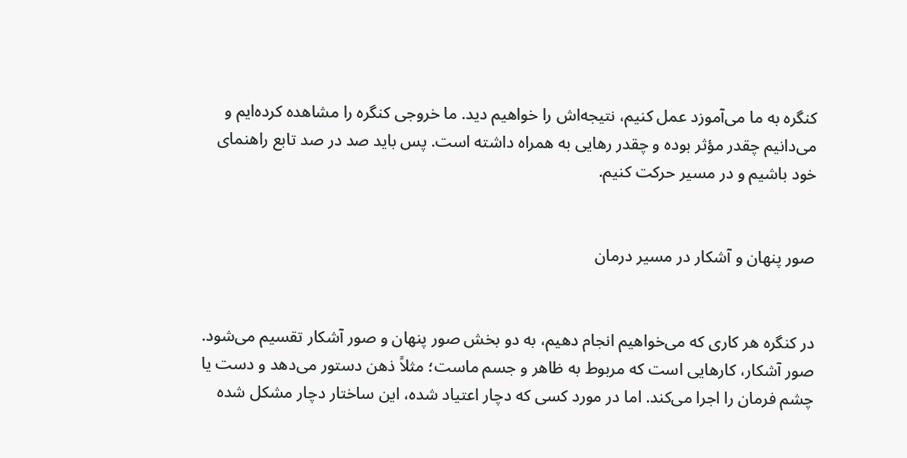کنگره به ما می‌آموزد عمل کنیم، نتیجه‌اش را خواهیم دید. ما خروجی کنگره را مشاهده کرده‌ایم و می‌دانیم چقدر مؤثر بوده و چقدر رهایی به همراه داشته است. پس باید صد در صد تابع راهنمای خود باشیم و در مسیر حرکت کنیم.


صور پنهان و آشکار در مسیر درمان


در کنگره هر کاری که می‌خواهیم انجام دهیم، به دو بخش صور پنهان و صور آشکار تقسیم می‌شود. صور آشکار، کارهایی است که مربوط به ظاهر و جسم ماست؛ مثلاً ذهن دستور می‌دهد و دست یا چشم فرمان را اجرا می‌کند. اما در مورد کسی که دچار اعتیاد شده، این ساختار دچار مشکل شده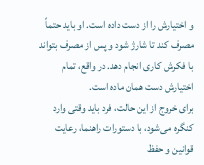و اختیارش را از دست داده است. او باید حتماً مصرف کند تا شارژ شود و پس از مصرف بتواند با فکرش کاری انجام دهد. در واقع، تمام اختیارش دست همان ماده است.
برای خروج از این حالت، فرد باید وقتی وارد کنگره می‌شود، با دستورات راهنما، رعایت قوانین و حفظ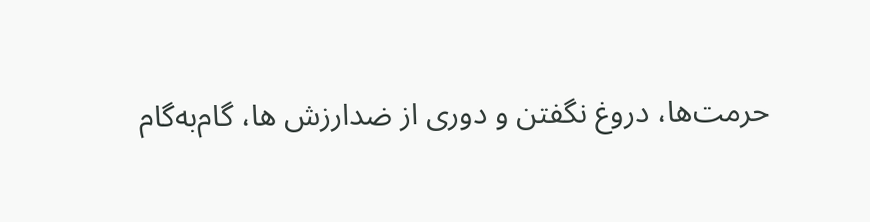حرمت‌ها، دروغ نگفتن و دوری از ضدارزش ها، گام‌به‌گام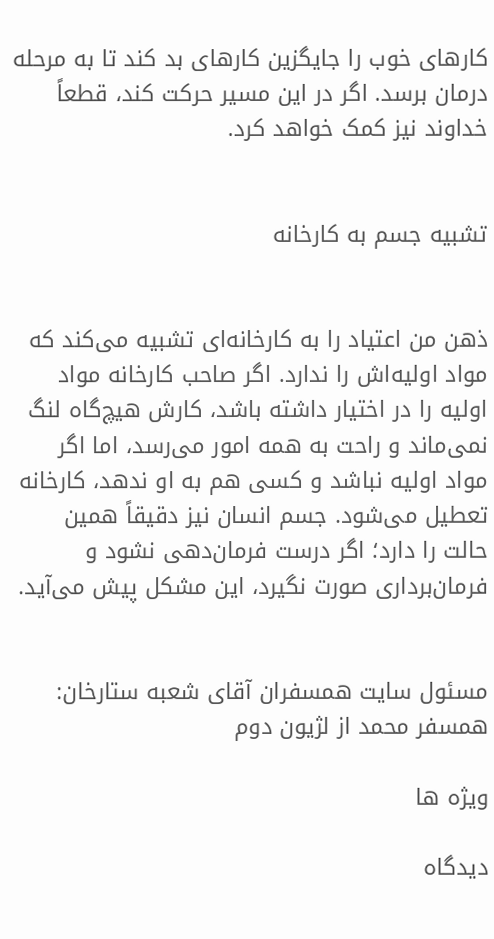کارهای خوب را جایگزین کارهای بد کند تا به مرحله درمان برسد. اگر در این مسیر حرکت کند، قطعاً خداوند نیز کمک خواهد کرد.


تشبیه جسم به کارخانه


ذهن من اعتیاد را به کارخانه‌ای تشبیه می‌کند که مواد اولیه‌اش را ندارد. اگر صاحب کارخانه مواد اولیه را در اختیار داشته باشد، کارش هیچ‌گاه لنگ نمی‌ماند و راحت به همه امور می‌رسد، اما اگر مواد اولیه نباشد و کسی هم به او ندهد، کارخانه تعطیل می‌شود. جسم انسان نیز دقیقاً همین حالت را دارد؛ اگر درست فرمان‌دهی نشود و فرمان‌برداری صورت نگیرد، این مشکل پیش می‌آید.


مسئول سایت همسفران آقای شعبه ستارخان: همسفر محمد از لژیون دوم

ویژه ها

دیدگاه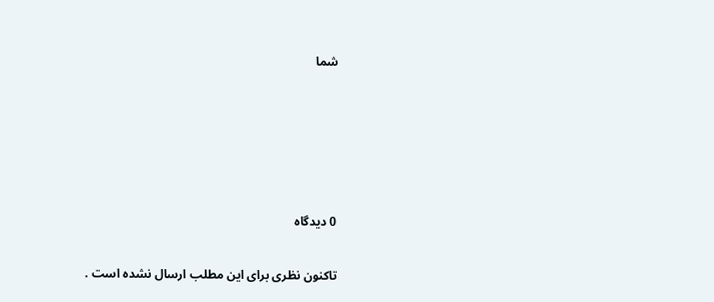شما





0 دیدگاه

تاکنون نظری برای این مطلب ارسال نشده است .